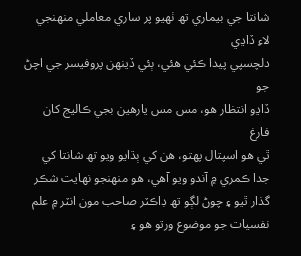شانتا جي بيماري تھ ٺھيو پر ساري معاملي منھنجي لاءِ ڏاڍي
دلچسپي پيدا ڪئي ھئي، ٻئي ڏينھن پروفيسر جي اچڻ جو
ڏاڍو انتظار ھو، مس مس يارھين بجي ڪاليج کان فارغ
ٿي ھو اسپتال پھتو، ھن کي ٻڌايو ويو تھ شانتا کي
جدا ڪمري ۾ آندو ويو آھي، ھو منھنجو نھايت شڪر
گذار ٿيو ۽ چوڻ لڳو تھ ڊاڪٽر صاحب مون انٽر ۾ علم
نفسيات جو موضوع ورتو ھو ۽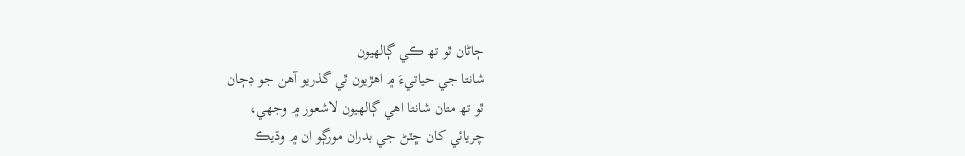ڄاڻان ٿو تھ ڪي ڳالھيون
شانتا جي حياتيءَ ۾ اھڙيون ٿي گذريو آھن جو ڊڄان
ٿو تھ متان شانتا اھي ڳالھيون لاشعور ۾ وجھي،
چريائي کان ڇٽڻ جي بدران مورڳو ان ۾ وڌيڪ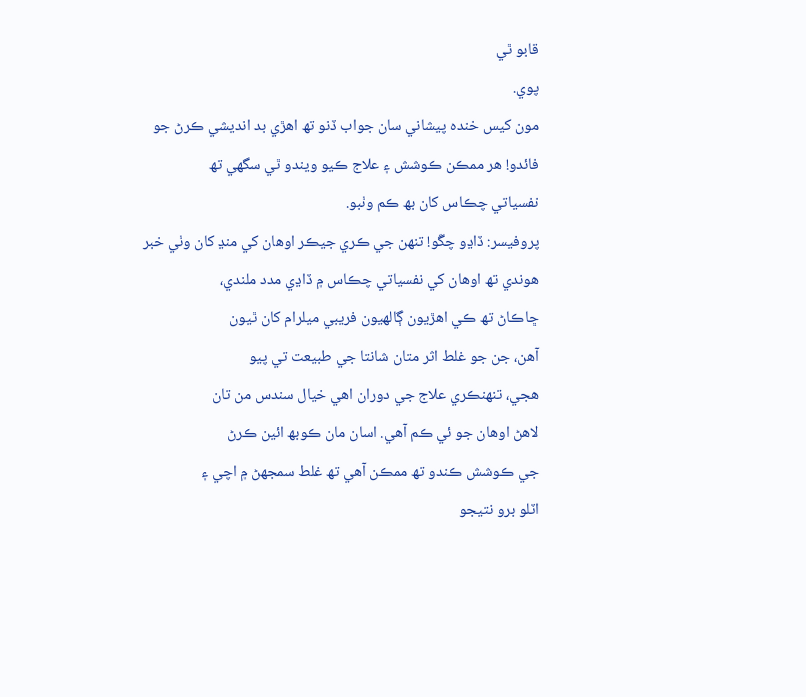قابو ٿي
پوي.
مون کيس خنده پيشاني سان جواب ڏنو تھ اھڙي بد انديشي ڪرڻ جو
فائدو! ھر ممڪن ڪوشش ۽ علاج ڪيو ويندو ٿي سگھي تھ
نفسياتي چڪاس کان بھ ڪم وٺبو.
پروفيسر: ڏاڍو چڱو! تنھن جي ڪري جيڪر اوھان کي منڍ کان وٺي خبر
ھوندي تھ اوھان کي نفسياتي چڪاس ۾ ڏاڍي مدد ملندي،
ڇاڪاڻ تھ ڪي اھڙيون ڳالھيون فريبي ميلرام کان ٿيون
آھن، جن جو غلط اثر متان شانتا جي طبيعت تي پيو
ھجي، تنھنڪري علاج جي دوران اھي خيال سندس من تان
لاھڻ اوھان جو ئي ڪم آھي. اسان مان ڪوبھ ائين ڪرڻ
جي ڪوشش ڪندو تھ ممڪن آھي تھ غلط سمجھڻ ۾ اچي ۽
اٽلو برو نتيجو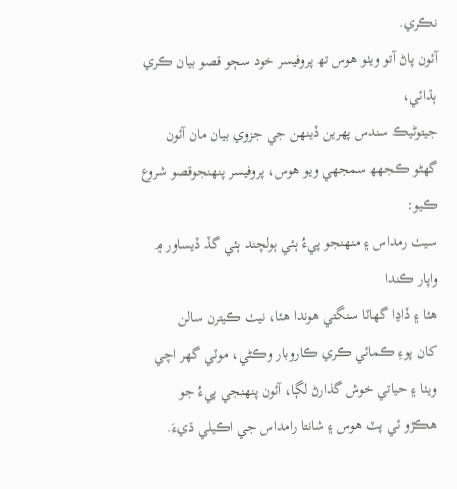نڪري.
آئون پاڻ آتو ويٺو ھوس تھ پروفيسر خود سڄو قصو بيان ڪري ٻڌائي،
جيتوڻيڪ سندس پھرين ڏينھن جي جزوي بيان مان آئون
گھڻو ڪجھھ سمجھي ويو ھوس، پروفيسر پنھنجوقصو شروع
ڪيو:
سيٺ رمداس ۽ منھنجو پيءُ ٻئي ٻولچند ٻئي گڏ ڏيساور ۾ واپار ڪندا
ھئا ۽ ڏاڍا گھاٽا سنگتي ھوندا ھئا، نيٺ ڪيترن سالن
کان پوءِ ڪمائي ڪري ڪاروبار وڪڻي، موٽي گھر اچي
ويٺا ۽ حياتي خوش گذارڻ لڳا، آئون پنھنجي پيءُ جو
ھڪڙو ئي پٽ ھوس ۽ شانتا رامداس جي اڪيلي ڌيءَ.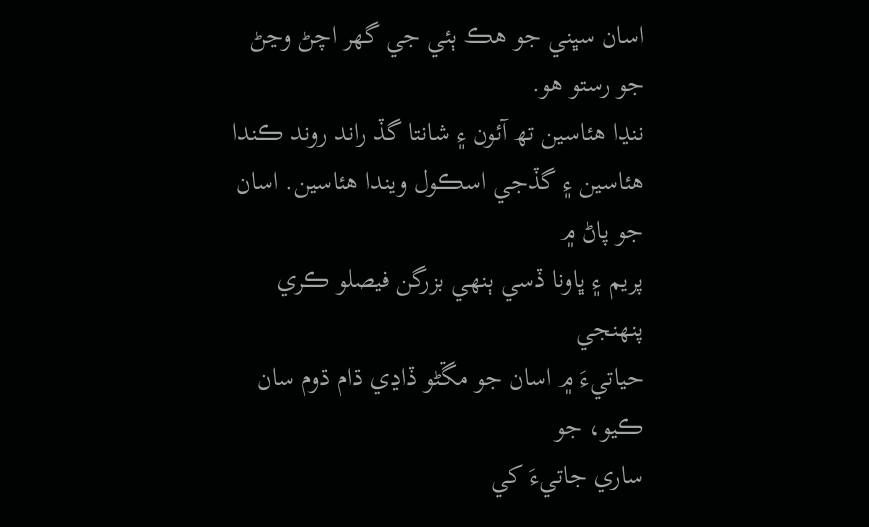اسان سڀني جو ھڪ ٻئي جي گھر اچڻ وڃڻ جو رستو ھو.
ننڍا ھئاسين تھ آئون ۽ شانتا گڏ راند روند ڪندا
ھئاسين ۽ گڏجي اسڪول ويندا ھئاسين. اسان جو پاڻ ۾
پريم ۽ ڀاونا ڏسي ٻنھي بزرگن فيصلو ڪري پنھنجي
حياتيءَ ۾ اسان جو مڱڻو ڏاڍي ڌام ڌوم سان ڪيو، جو
ساري جاتيءَ کي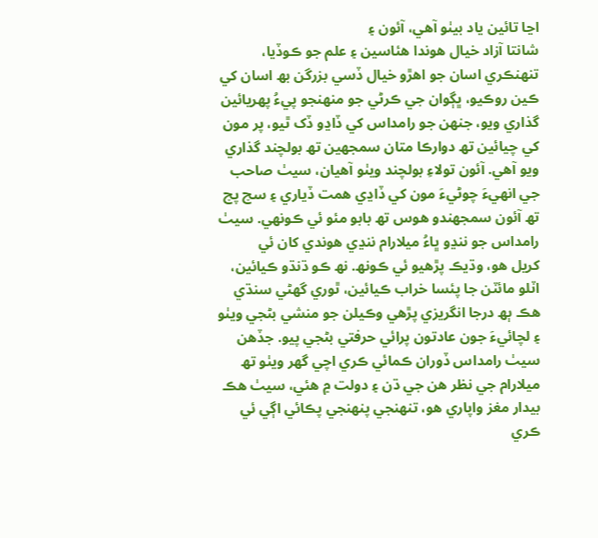اڃا تائين ياد بيٺو آھي، آئون ۽
شانتا آزاد خيال ھوندا ھئاسين ۽ علم جو ڪوڏيا،
تنھنڪري اسان جو اھڙو خيال ڏسي بزرگن بھ اسان کي
ڪين روڪيو، ڀڳوان جي ڪرڻي جو منھنجو پيءُ پھريائين
گذاري ويو، جنھن جو رامداس کي ڏاڍو ڏک ٿيو، پر مون
کي چيائين تھ دوارڪا متان سمجھين تھ بولچند گذاري
ويو آھي. آئون تولاءِ بولچند ويٺو آھيان، سيٺ صاحب
جي انھيءَ چوڻيءَ مون کي ڏاڍي ھمت ڏياري ۽ سچ پچ
تھ آئون سمجھندو ھوس تھ بابو مئو ئي ڪونھي. سيٺ
رامداس جو ننڍو ڀاءُ ميلارام ننڍي ھوندي کان ئي
کريل ھو، وڌيڪ پڙھيو ئي ڪونھ. نھ ڪو ڌنڌو ڪيائين،
اٽلو مائٽن جا پئسا خراب ڪيائين، ٿوري گھڻي سنڌي
ھڪ ٻھ درجا انگريزي پڙھي وڪيلن جو منشي بڻجي ويٺو
۽ لچائيءَ جون عادتون پرائي حرفتي بڻجي پيو. جڏھن
سيٺ رامداس ڏوران ڪمائي ڪري اچي گھر ويٺو تھ
ميلارام جي نظر ھن جي ڌن ۽ دولت ۾ ھئي، سيٺ ھڪ
بيدار مغز واپاري ھو، تنھنجي پنھنجي پڪائي اڳي ئي
ڪري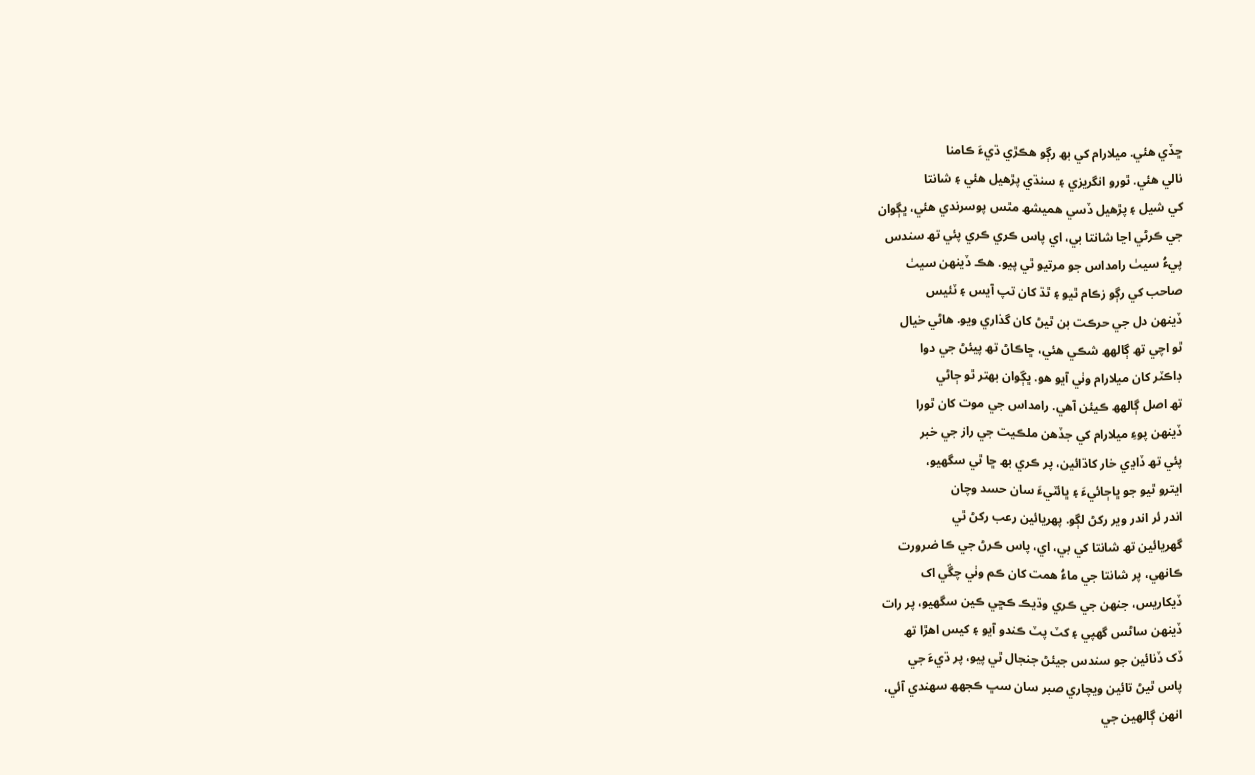ڇڏي ھئي. ميلارام کي بھ رڳو ھڪڙي ڌيءَ ڪامنا
نالي ھئي. ٿورو انگريزي ۽ سنڌي پڙھيل ھئي ۽ شانتا
کي شيل ۽ پڙھيل ڏسي ھميشھ مٿس پوسرندي ھئي، ڀڳوان
جي ڪرڻي اڃا شانتا بي، اي پاس ڪري ڪري پئي تھ سندس
پيءُ سيٺ رامداس جو مرتيو ٿي پيو. ھڪ ڏينھن سيٺ
صاحب کي رڳو زڪام ٿيو ۽ ٿڌ کان تپ آيس ۽ ٽئيس
ڏينھن دل جي حرڪت بن ٿيڻ کان گذاري ويو. ھاڻي خيال
ٿو اچي تھ ڳالھھ شڪي ھئي، ڇاڪاڻ تھ پيئڻ جي دوا
ڊاڪٽر کان ميلارام وٺي آيو ھو. ڀڳوان بھتر ٿو ڄاڻي
تھ اصل ڳالھھ ڪيئن آھي. رامداس جي موت کان ٿورا
ڏينھن پوءِ ميلارام کي جڏھن ملڪيت جي راز جي خبر
پئي تھ ڏاڍي خار کاڌائين، پر ڪري بھ ڇا ٿي سگھيو،
ايترو ٿيو جو ڀاڄائيءَ ۽ ڀائٽيءَ سان حسد وچان
اندر ئر اندر وير رکڻ لڳو. پھريائين رعب رکڻ ٿي
گھريائين تھ شانتا کي بي، اي، پاس ڪرڻ جي ڪا ضرورت
ڪانھي، پر شانتا جي ماءُ ھمت کان ڪم وٺي چڱي اک
ڏيکاريس، جنھن جي ڪري وڌيڪ ڪڇي ڪين سگھيو، پر رات
ڏينھن ساڻس گھپي ۽ کٽ پٽ ڪندو آيو ۽ کيس اھڙا تھ
ڏک ڏنائين جو سندس جيئڻ جنجال ٿي پيو، پر ڌيءَ جي
پاس ٿيڻ تائين ويچاري صبر سان سڀ ڪجھھ سھندي آئي،
انھن ڳالھين جي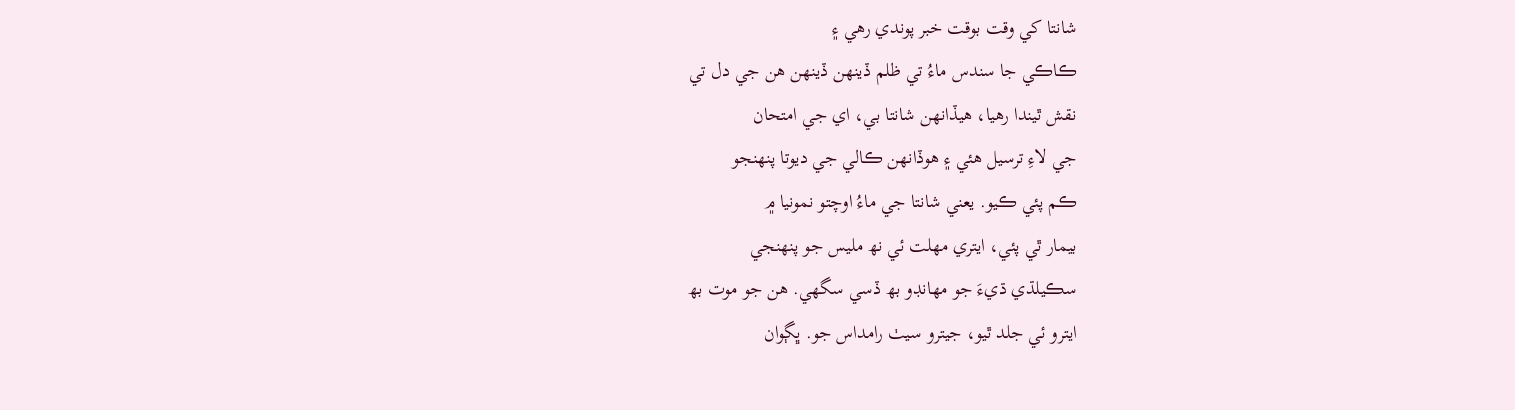شانتا کي وقت بوقت خبر پوندي رھي ۽
ڪاڪي جا سندس ماءُ تي ظلم ڏينھن ڏينھن ھن جي دل تي
نقش ٿيندا رھيا، ھيڏانھن شانتا بي، اي جي امتحان
جي لاءِ ترسيل ھئي ۽ ھوڏانھن ڪالي جي ديوتا پنھنجو
ڪم پئي ڪيو. يعني شانتا جي ماءُ اوچتو نمونيا ۾
بيمار ٿي پئي، ايتري مھلت ئي نھ مليس جو پنھنجي
سڪيلڌي ڌيءَ جو مھانڊو بھ ڏسي سگھي. ھن جو موت بھ
ايترو ئي جلد ٿيو، جيترو سيٺ رامداس جو. ڀڳوان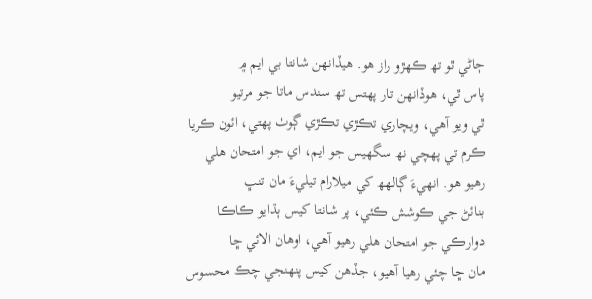ڄاڻي ٿو تھ ڪھڙو راز ھو. ھيڏانھن شانتا بي ايم ۾
پاس ٿي، ھوڏانھن تار پھتس تھ سندس ماتا جو مرتيو
ٿي ويو آھي، ويچاري تڪڙي تڪڙي ڳوٺ پھتي، ائون ڪريا
ڪرم تي پھچي نھ سگھيس جو ايم، اي جو امتحان ھلي
رھيو ھو. انھيءَ ڳالھھ کي ميلارام تيليءَ مان تنڀ
بنائڻ جي ڪوشش ڪئي، پر شانتا کيس ٻڌايو ڪاڪا
دوارڪي جو امتحان ھلي رھيو آھي، اوھان الائي ڇا
مان ڇا چئي رھيا آھيو، جڏھن کيس پنھنجي چڪ محسوس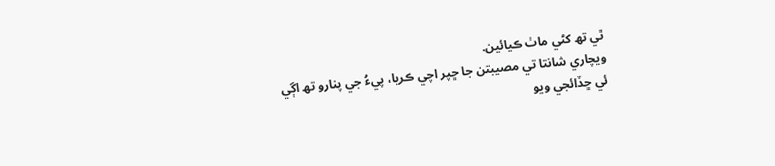ٿي تھ کڻي ماٺ ڪيائين.
ويچاري شانتا تي مصيبتن جا ڇپر اچي ڪريا، پيءُ جي پنارو تھ اڳي
ئي ڇڏائجي ويو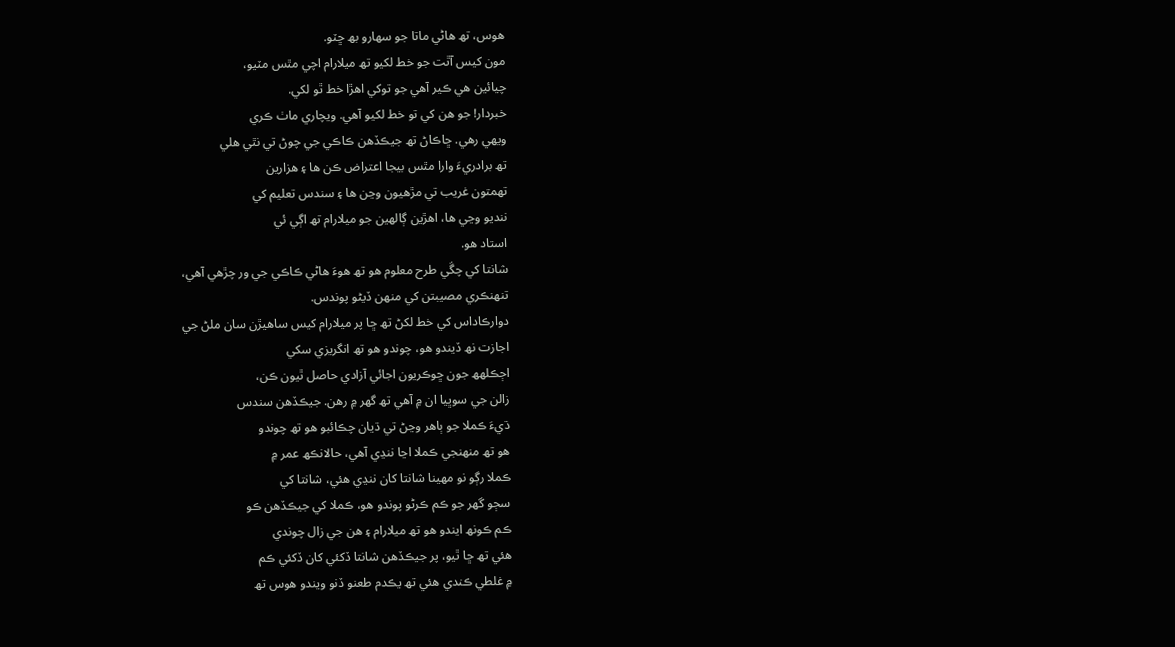ھوس، تھ ھاڻي ماتا جو سھارو بھ ڇٽو.
مون کيس آٿت جو خط لکيو تھ ميلارام اچي مٿس مٽيو،
چيائين ھي ڪير آھي جو توکي اھڙا خط ٿو لکي.
خبردار! جو ھن کي تو خط لکيو آھي. ويچاري ماٺ ڪري
ويھي رھي. ڇاڪاڻ تھ جيڪڏھن ڪاڪي جي چوڻ تي نٿي ھلي
تھ برادريءَ وارا مٿس بيجا اعتراض ڪن ھا ۽ ھزارين
تھمتون غريب تي مڙھيون وڃن ھا ۽ سندس تعليم کي
ننديو وڃي ھا، اھڙين ڳالھين جو ميلارام تھ اڳي ئي
استاد ھو.
شانتا کي چڱي طرح معلوم ھو تھ ھوءَ ھاڻي ڪاڪي جي ور چڙھي آھي،
تنھنڪري مصيبتن کي منھن ڏيڻو پوندس.
دوارڪاداس کي خط لکڻ تھ ڇا پر ميلارام کيس ساھيڙن سان ملڻ جي
اجازت نھ ڏيندو ھو، چوندو ھو تھ انگريزي سکي
اڄڪلھھ جون ڇوڪريون اجائي آزادي حاصل ٿيون ڪن،
زالن جي سوڀيا ان ۾ آھي تھ گھر ۾ رھن. جيڪڏھن سندس
ڌيءَ ڪملا جو ٻاھر وڃڻ تي ڌيان چڪائبو ھو تھ چوندو
ھو تھ منھنجي ڪملا اڃا ننڍي آھي، حالانڪھ عمر ۾
ڪملا رڳو نو مھينا شانتا کان ننڍي ھئي، شانتا کي
سڄو گھر جو ڪم ڪرڻو پوندو ھو، ڪملا کي جيڪڏھن ڪو
ڪم ڪونھ ايندو ھو تھ ميلارام ۽ ھن جي زال چوندي
ھئي تھ ڇا ٿيو، پر جيڪڏھن شانتا ڏکئي کان ڏکئي ڪم
۾ غلطي ڪندي ھئي تھ يڪدم طعنو ڏنو ويندو ھوس تھ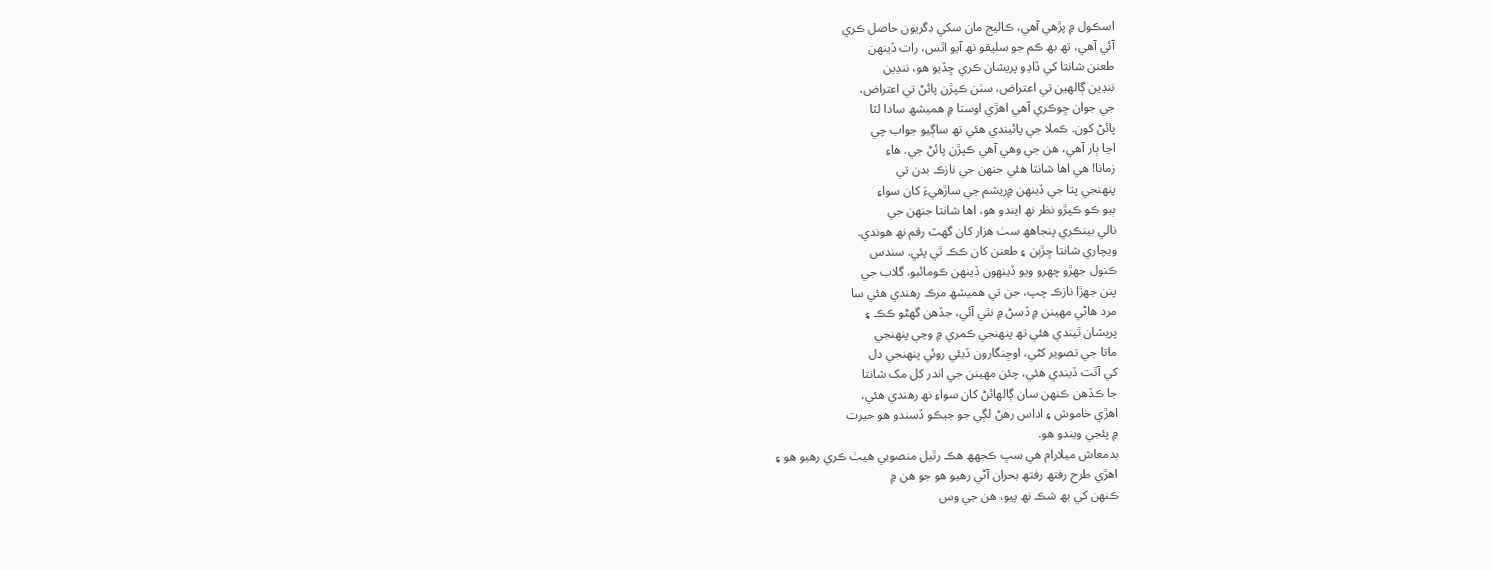اسڪول ۾ پڙھي آھي، ڪاليج مان سکي ڊگريون حاصل ڪري
آئي آھي، تھ بھ ڪم جو سليقو نھ آيو اٿس، رات ڏينھن
طعنن شانتا کي ڏاڍو پريشان ڪري ڇڏيو ھو، ننڍين
ننڍين ڳالھين تي اعتراض، سٺن ڪپڙن پائڻ تي اعتراض،
جي جوان ڇوڪري آھي اھڙي اوستا ۾ ھميشھ سادا لٽا
پائڻ کون. ڪملا جي پائيندي ھئي تھ ساڳيو جواب چي
اڃا ٻار آھي، ھن جي وھي آھي ڪپڙن پائڻ جي. ھاءِ
زمانا! ھي اھا شانتا ھئي جنھن جي نازڪ بدن تي
پنھنجي پتا جي ڏينھن ۾ريشم جي ساڙھيءَ کان سواءِ
ٻيو ڪو ڪپڙو نظر نھ ايندو ھو، اھا شانتا جنھن جي
نالي بينڪري پنجاھھ سٺ ھزار کان گھٽ رقم نھ ھوندي.
ويچاري شانتا ڇڙٻن ۽ طعنن کان ڪڪ ٿي پئي. سندس
ڪنول جھڙو چھرو ويو ڏينھون ڏينھن ڪومائبو. گلاب جي
پنن جھڙا نازڪ چپ، جن تي ھميشھ مرڪ رھندي ھئي سا
مرد ھاڻي مھينن ۾ ڏسڻ ۾ نٿي آئي، جڏھن گھڻو ڪڪ ۽
پريشان ٿيندي ھئي تھ پنھنجي ڪمري ۾ وڃي پنھنجي
ماتا جي تصوير کڻي، اوڇنگارون ڏيئي روئي پنھنجي دل
کي آٿت ڏيندي ھئي، چئن مھينن جي اندر کل مک شانتا
جا ڪڏھن ڪنھن سان ڳالھائڻ کان سواءِ نھ رھندي ھئي،
اھڙي خاموش ۽ اداس رھڻ لڳي جو جيڪو ڏسندو ھو حيرت
۾ پئجي ويندو ھو.
بدمعاش ميلارام ھي سڀ ڪجھھ ھڪ رٿيل منصوبي ھيٺ ڪري رھيو ھو ۽
اھڙي طرح رفتھ رفتھ بحران آڻي رھيو ھو جو ھن ۾
ڪنھن کي بھ شڪ نھ پيو، ھن جي وس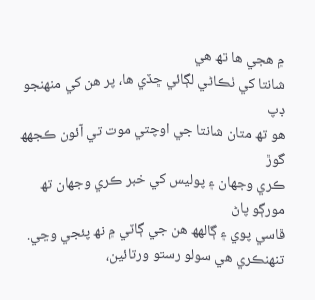۾ ھجي ھا تھ ھي
شانتا کي ٺڪاڻي لڳائي ڇڏي ھا، پر ھن کي منھنجو ڊپ
ھو تھ متان شانتا جي اوچتي موت تي آئون ڪجھھ گوڙ
ڪري وجھان ۽ پوليس کي خبر ڪري وجھان تھ مورڳو پاڻ
ڦاسي پوي ۽ ڳالھھ ھن جي ڳاٽي ۾ نھ پئجي وڃي.
تنھنڪري ھي سولو رستو ورتائين،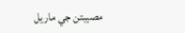مصيبتن جي ماريل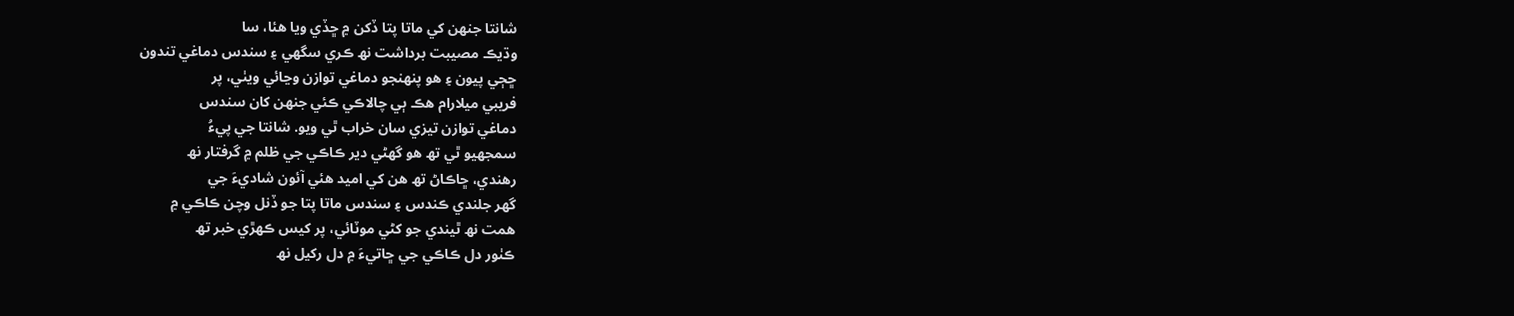شانتا جنھن کي ماتا پتا ڏکن ۾ ڇڏي ويا ھئا، سا
وڌيڪ مصيبت برداشت نھ ڪري سگھي ۽ سندس دماغي تندون
ڇڄي پيون ۽ ھو پنھنجو دماغي توازن وڃائي ويٺي، پر
فريبي ميلارام ھڪ ٻي چالاڪي ڪئي جنھن کان سندس
دماغي توازن تيزي سان خراب ٿي ويو. شانتا جي پيءُ
سمجھيو ٿي تھ ھو گھڻي دير ڪاڪي جي ظلم ۾ گرفتار نھ
رھندي، ڇاڪاڻ تھ ھن کي اميد ھئي آئون شاديءَ جي
گھر جلندي ڪندس ۽ سندس ماتا پتا جو ڏنل وچن ڪاڪي ۾
ھمت نھ ٿيندي جو کڻي موٽائي، پر کيس ڪھڙي خبر تھ
ڪٺور دل ڪاڪي جي ڇاتيءَ ۾ دل رکيل نھ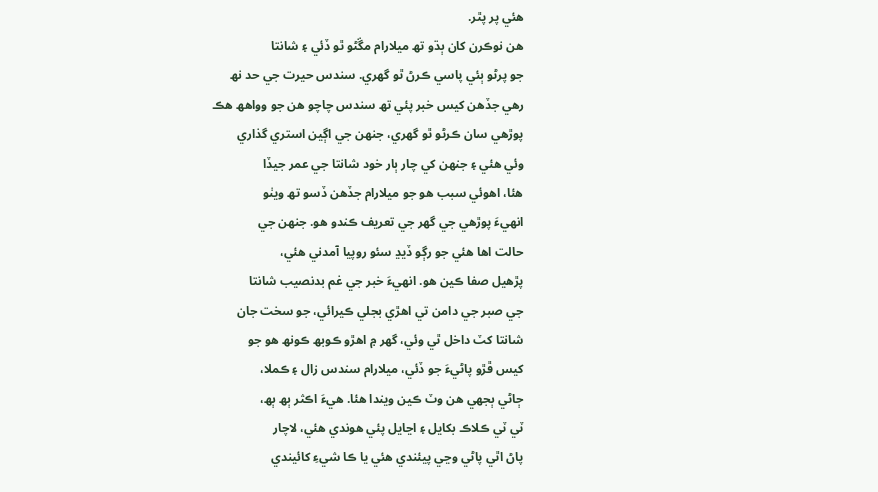ھئي پر پٿر.
ھن نوڪرن کان ٻڌو تھ ميلارام مڱڻو ٿو ڏئي ۽ شانتا
جو پرڻو ٻئي پاسي ڪرڻ ٿو گھري. سندس حيرت جي حد نھ
رھي جڏھن کيس خبر پئي تھ سندس چاچو ھن جو وواھھ ھڪ
پوڙھي سان ڪرڻو ٿو گھري، جنھن جي اڳين استري گذاري
وئي ھئي ۽ جنھن کي چار ٻار خود شانتا جي عمر جيڏا
ھئا، اھوئي سبب ھو جو ميلارام جڏھن ڏسو تھ ويٺو
انھيءَ پوڙھي جي گھر جي تعريف ڪندو ھو. جنھن جي
حالت اھا ھئي جو رڳو ڏيڍ سئو روپيا آمدني ھئي،
پڙھيل صفا ڪين ھو. انھيءَ خبر جي غم بدنصيب شانتا
جي صبر جي دامن تي اھڙي بجلي ڪيرائي، جو سخت جان
شانتا کٽ داخل ٿي وئي، گھر ۾ اھڙو ڪوبھ ڪونھ ھو جو
کيس ڦڙو پاڻيءَ جو ڏئي، ميلارام سندس زال ۽ ڪملا،
ڄاڻي ٻجھي ھن وٽ ڪين ويندا ھئا. ھيءَ اڪثر ٻھ ٻھ،
ٽي ٽي ڪلاڪ بکايل ۽ اڃايل پئي ھوندي ھئي، لاچار
پاڻ اٿي پاڻي وڃي پيئندي ھئي يا ڪا شيءِ کائيندي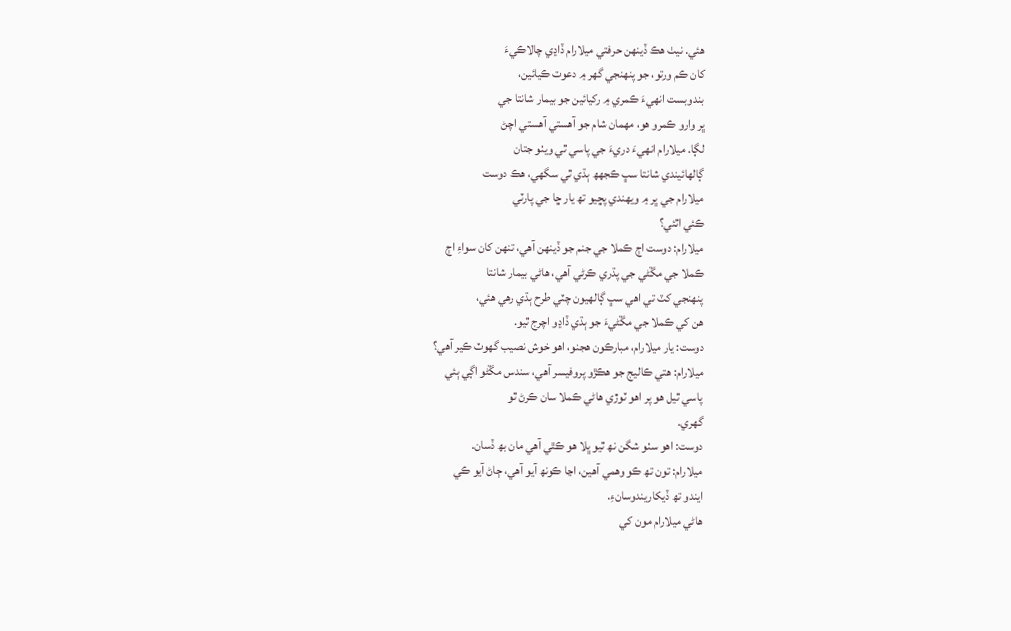ھئي. نيٺ ھڪ ڏينھن حرفتي ميلارام ڏاڍي چالاڪيءَ
کان ڪم ورتو، جو پنھنجي گھر ۾ دعوت ڪيائين،
بندوبست انھيءَ ڪمري ۾ رکيائين جو بيمار شانتا جي
ڀر وارو ڪمرو ھو، مھمان شام جو آھستي آھستي اچڻ
لڳا. ميلارام انھيءَ دريءَ جي پاسي ٿي ويٺو جتان
ڳالھائيندي شانتا سڀ ڪجھھ ٻڌي ٿي سگھي، ھڪ دوست
ميلارام جي ڀر ۾ ويھندي پڇيو تھ يار ڇا جي پارٽي
ڪئي اٿئي؟
ميلارام: دوست اڄ ڪملا جي جنم جو ڏينھن آھي، تنھن کان سواءِ اڄ
ڪملا جي مڱڻي جي پڌري ڪرڻي آھي، ھاڻي بيمار شانتا
پنھنجي کٽ تي اھي سڀ ڳالھيون چٽي طرح ٻڌي رھي ھئي،
ھن کي ڪملا جي مڱڻيءَ جو ٻڌي ڏاڍو اچرج ٿيو.
دوست: يار ميلارام، مبارڪون ھجنو، اھو خوش نصيب گھوٽ ڪير آھي؟
ميلارام: ھتي ڪاليج جو ھڪڙو پروفيسر آھي، سندس مڱڻو اڳي ٻئي
پاسي ٿيل ھو پر اھو ٽوڙي ھاڻي ڪملا سان ڪرڻ ٿو
گھري.
دوست: اھو سٺو شگن نھ ٿيو ڀلا ھو ڪٿي آھي مان بھ ڏسان.
ميلارام: تون تھ ڪو وھمي آھين، اڃا ڪونھ آيو آھي، ڄاڻ آيو ڪي
ايندو تھ ڏيکاريندوسانءِ.
ھاڻي ميلارام مون کي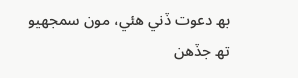بھ دعوت ڏني ھئي، مون سمجھيو تھ جڏھن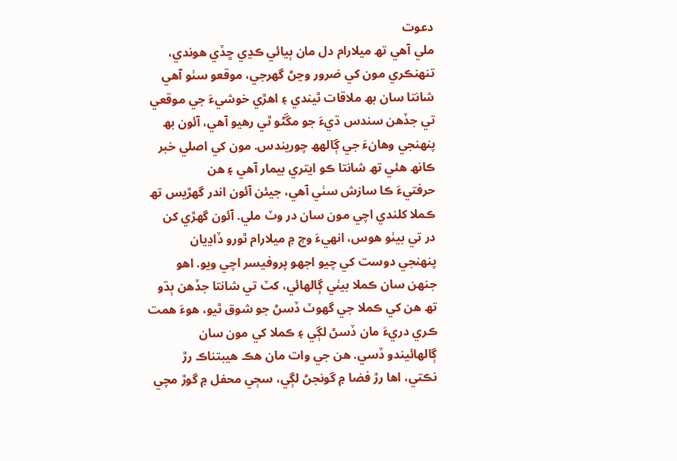دعوت
ملي آھي تھ ميلارام دل مان ٻيائي ڪڍي ڇڏي ھوندي،
تنھنڪري مون کي ضرور وڃڻ گھرجي، موقعو سٺو آھي
شانتا سان بھ ملاقات ٿيندي ۽ اھڙي خوشيءَ جي موقعي
تي جڏھن سندس ڌيءَ جو مڱڻو ٿي رھيو آھي، آئون بھ
پنھنجي وھانءَ جي ڳالھھ چوريندس. مون کي اصلي خبر
ڪانھ ھئي تھ شانتا ڪو ايتري بيمار آھي ۽ ھن
حرفتيءَ ڪا سازش سٺي آھي، جيئن آئون اندر گھڙيس تھ
ڪملا کلندي اچي مون سان در وٽ ملي. آئون گھڙي کن
در تي بيٺو ھوس، انھيءَ وچ ۾ ميلارام ٿورو ڏاڍيان
پنھنجي دوست کي چيو اجھو پروفيسر اچي ويو. اھو
جنھن سان ڪملا بيٺي ڳالھائي، کٽ تي شانتا جڏھن ٻڌو
تھ ھن کي ڪملا جي گھوٽ ڏسڻ جو شوق ٿيو، ھوءَ ھمت
ڪري دريءَ مان ڏسڻ لڳي ۽ ڪملا کي مون سان
ڳالھائيندو ڏسي. ھن جي وات مان ھڪ ھيبتناڪ رڙ
نڪتي، اھا رڙ فضا ۾ گونجڻ لڳي، سڄي محفل ۾ گوڙ مچي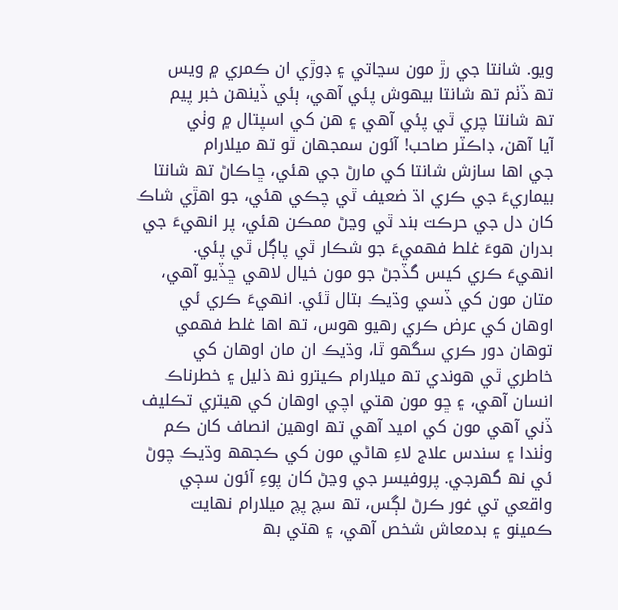ويو. شانتا جي رڙ مون سڃاتي ۽ ڊوڙي ان ڪمري ۾ ويس
تھ ڏٺم تھ شانتا بيھوش پئي آھي، ٻئي ڏينھن خبر پيم
تھ شانتا چري ٿي پئي آھي ۽ ھن کي اسپتال ۾ وٺي
آيا آھن، ڊاڪٽر صاحب! آئون سمجھان ٿو تھ ميلارام
جي اھا سازش شانتا کي مارڻ جي ھئي، ڇاڪاڻ تھ شانتا
بيماريءَ جي ڪري اڌ ضعيف ٿي چڪي ھئي، جو اھڙي شاڪ
کان دل جي حرڪت بند ٿي وڃڻ ممڪن ھئي، پر انھيءَ جي
بدران ھوءَ غلط فھميءَ جو شڪار ٿي پاڳل ٿي پئي.
انھيءَ ڪري کيس گڏجڻ جو مون خيال لاھي ڇڏيو آھي،
متان مون کي ڏسي وڌيڪ بتال ٿئي. انھيءَ ڪري ئي
اوھان کي عرض ڪري رھيو ھوس، تھ اھا غلط فھمي
توھان دور ڪري سگھو ٿا، وڌيڪ ان مان اوھان کي
خاطري ٿي ھوندي تھ ميلارام ڪيترو نھ ذليل ۽ خطرناڪ
انسان آھي، ۽ ڇو مون ھتي اچي اوھان کي ھيتري تڪليف
ڏني آھي مون کي اميد آھي تھ اوھين انصاف کان ڪم
وٺندا ۽ سندس علاج لاءِ ھاڻي مون کي ڪجھھ وڌيڪ چوڻ
ئي نھ گھرجي. پروفيسر جي وڃڻ کان پوءِ آئون سڄي
واقعي تي غور ڪرڻ لڳس، تھ سچ پچ ميلارام نھايت
ڪمينو ۽ بدمعاش شخص آھي، ۽ ھتي بھ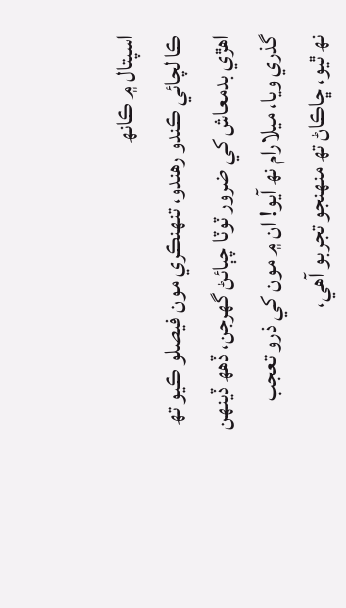اسپتال ۾ ڪانھ
ڪا لچائي ڪندو رھندو، تنھنڪري مون فيصلو ڪيو تھ
اھڙي بدمعاش کي ضرور ٽوٽا چٻائڻ گھرجن، ڏھھ ڏينھن
گذري ويا، ميلارام نھ آيو! ان ۾ مون کي ذرو تعجب
نھ ٿيو، ڇاڪاڻ تھ منھنجو تجربو آھي،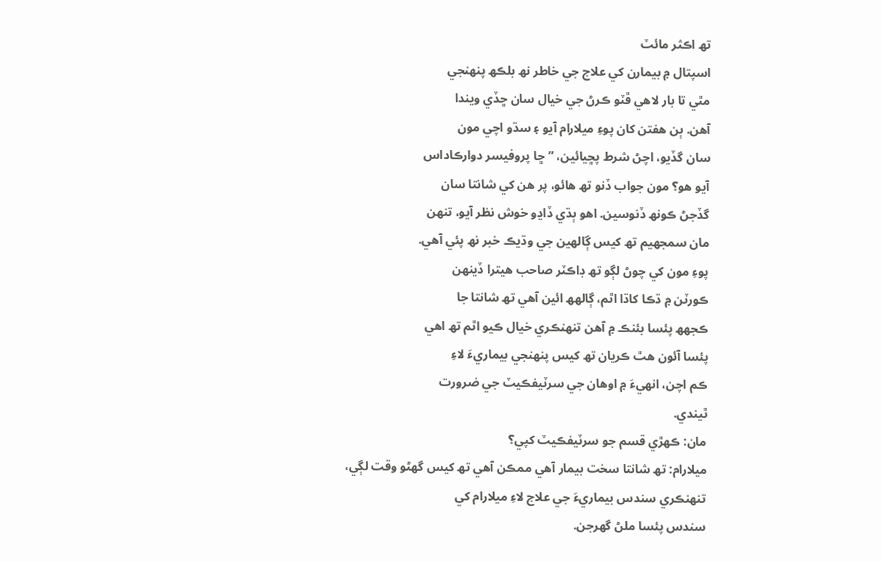تھ اڪثر مائٽ
اسپتال ۾ بيمارن کي علاج جي خاطر نھ بلڪھ پنھنجي
مٿي تا بار لاھي ڦٽو ڪرڻ جي خيال سان ڇڏي ويندا
آھن. ٻن ھفتن کان پوءِ ميلارام آيو ۽ سڌو اچي مون
سان گڏيو، اچڻ شرط پڇيائين، ”ڇا پروفيسر دوارڪاداس
آيو ھو؟ مون جواب ڏنو تھ ھائو، پر ھن کي شانتا سان
گڏجڻ ڪونھ ڏنوسين. اھو ٻڌي ڏاڍو خوش نظر آيو، تنھن
مان سمجھيم تھ کيس ڳالھين جي وڌيڪ خبر نھ پئي آھي.
پوءِ مون کي چوڻ لڳو تھ ڊاڪٽر صاحب ھيترا ڏينھن
ڪورٽن ۾ ڌڪا کاڌا اٿم، ڳالھھ ائين آھي تھ شانتا جا
ڪجھھ پئسا بئنڪ ۾ آھن تنھنڪري خيال ڪيو اٿم تھ اھي
پئسا آئون ھٿ ڪريان تھ کيس پنھنجي بيماريءَ لاءِ
ڪم اچن، انھيءَ ۾ اوھان جي سرٽيفڪيٽ جي ضرورت
ٿيندي.
مان: ڪھڙي قسم جو سرٽيفڪيٽ کپي؟
ميلارام: تھ شانتا سخت بيمار آھي ممڪن آھي تھ کيس گھڻو وقت لڳي،
تنھنڪري سندس بيماريءَ جي علاج لاءِ ميلارام کي
سندس پئسا ملڻ گھرجن.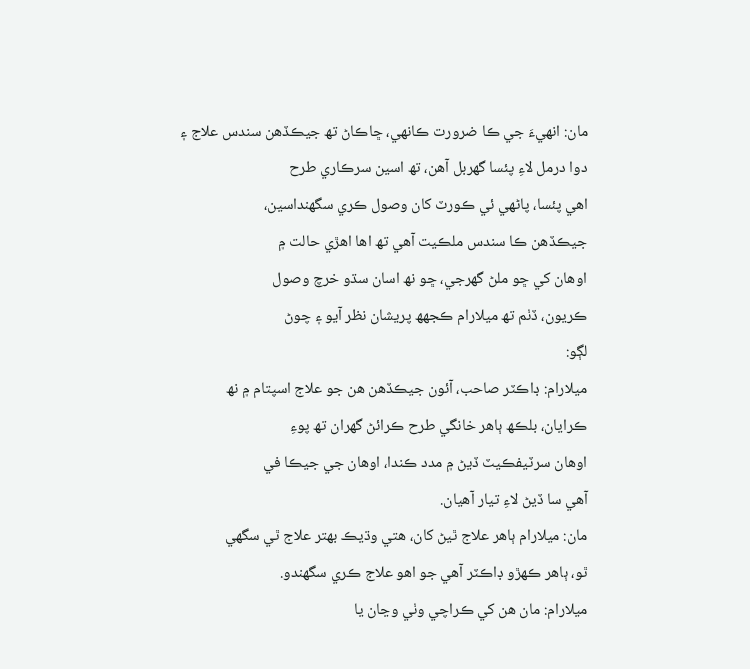مان: انھيءَ جي ڪا ضرورت ڪانھي، ڇاڪاڻ تھ جيڪڏھن سندس علاج ۽
دوا درمل لاءِ پئسا گھربل آھن، تھ اسين سرڪاري طرح
اھي پئسا، پاڻھي ئي ڪورٽ کان وصول ڪري سگھنداسين،
جيڪڏھن ڪا سندس ملڪيت آھي تھ اھا اھڙي حالت ۾
اوھان کي ڇو ملڻ گھرجي، ڇو نھ اسان سڌو خرچ وصول
ڪريون، ڏٺم تھ ميلارام ڪجھھ پريشان نظر آيو ۽ چوڻ
لڳو:
ميلارام: ڊاڪٽر صاحب، آئون جيڪڏھن ھن جو علاج اسپتام ۾ نھ
ڪرايان، بلڪھ ٻاھر خانگي طرح ڪرائڻ گھران تھ پوءِ
اوھان سرٽيفڪيٽ ڏيڻ ۾ مدد ڪندا، اوھان جي جيڪا في
آھي سا ڏيڻ لاءِ تيار آھيان.
مان: ميلارام ٻاھر علاج ٿيڻ کان، ھتي وڌيڪ بھتر علاج ٿي سگھي
ٿو، ٻاھر ڪھڙو ڊاڪٽر آھي جو اھو علاج ڪري سگھندو.
ميلارام: مان ھن کي ڪراچي وٺي وڃان يا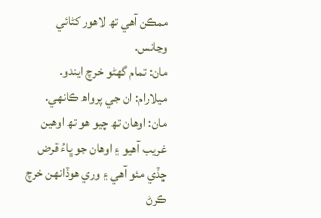ممڪن آھي تھ لاھور کڻائي
وڃانس.
مان: تمام گھڻو خرچ ايندو.
ميلارام: ان جي پرواھ ڪانھي.
مان: اوھان تھ چيو ھو تھ اوھين غريب آھيو ۽ اوھان جو ڀاءُ قرض
ڇڏي مئو آھي ۽ وري ھوڏانھن خرچ ڪرڻ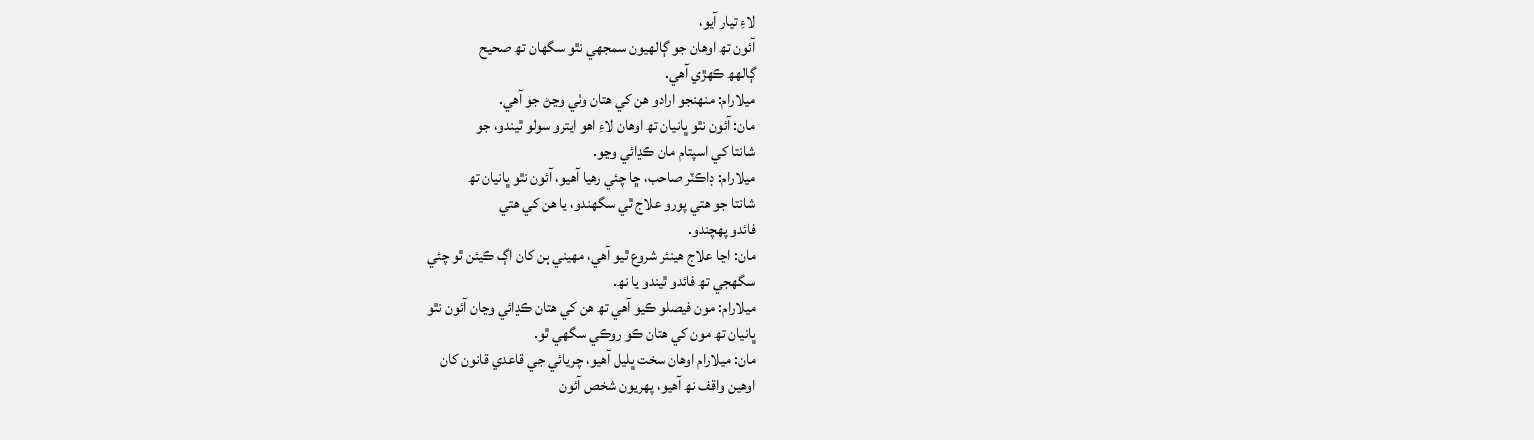لاءِ تيار آيو،
آئون تھ اوھان جو ڳالھيون سمجھي نٿو سگھان تھ صحيح
ڳالھھ ڪھڙي آھي.
ميلارام: منھنجو ارادو ھن کي ھتان وٺي وڃڻ جو آھي.
مان: آئون نٿو ڀانيان تھ اوھان لاءِ اھو ايترو سولو ٿيندو، جو
شانتا کي اسپتام مان ڪڍائي وڃو.
ميلارام: ڊاڪٽر صاحب، ڇا چئي رھيا آھيو، آئون نٿو ڀانيان تھ
شانتا جو ھتي پورو علاج ٿي سگھندو، يا ھن کي ھتي
فائدو پھچندو.
مان: اڃا علاج ھينئر شروع ٿيو آھي، مھيني ٻن کان اڳ ڪيئن ٿو چئي
سگھجي تھ فائدو ٿيندو يا نھ.
ميلارام: مون فيصلو ڪيو آھي تھ ھن کي ھتان ڪڍائي وڃان آئون نٿو
ڀانيان تھ مون کي ھتان ڪو روڪي سگھي ٿو.
مان: ميلارام اوھان سخت ڀليل آھيو، چريائي جي قاعدي قانون کان
اوھين واقف نھ آھيو، پھريون شخص آئون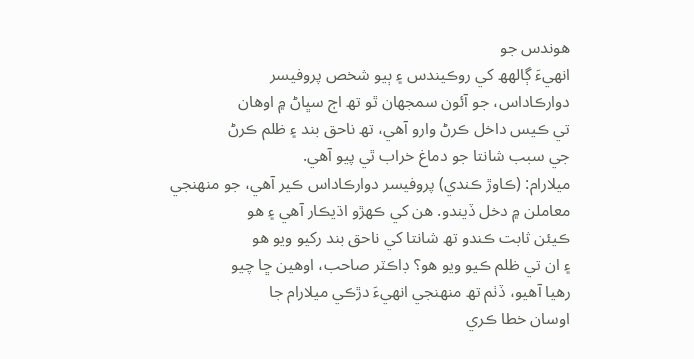ھوندس جو
انھيءَ ڳالھھ کي روڪيندس ۽ ٻيو شخص پروفيسر
دوارڪاداس، جو آئون سمجھان ٿو تھ اڄ سڀاڻ ۾ اوھان
تي ڪيس داخل ڪرڻ وارو آھي، تھ ناحق بند ۽ ظلم ڪرڻ
جي سبب شانتا جو دماغ خراب ٿي پيو آھي.
ميلارام: (ڪاوڙ ڪندي) پروفيسر دوارڪاداس ڪير آھي، جو منھنجي
معاملن ۾ دخل ڏيندو. ھن کي ڪھڙو اڌيڪار آھي ۽ ھو
ڪيئن ثابت ڪندو تھ شانتا کي ناحق بند رکيو ويو ھو
۽ ان تي ظلم ڪيو ويو ھو؟ ڊاڪٽر صاحب، اوھين ڇا چيو
رھيا آھيو، ڏٺم تھ منھنجي انھيءَ دڙڪي ميلارام جا
اوسان خطا ڪري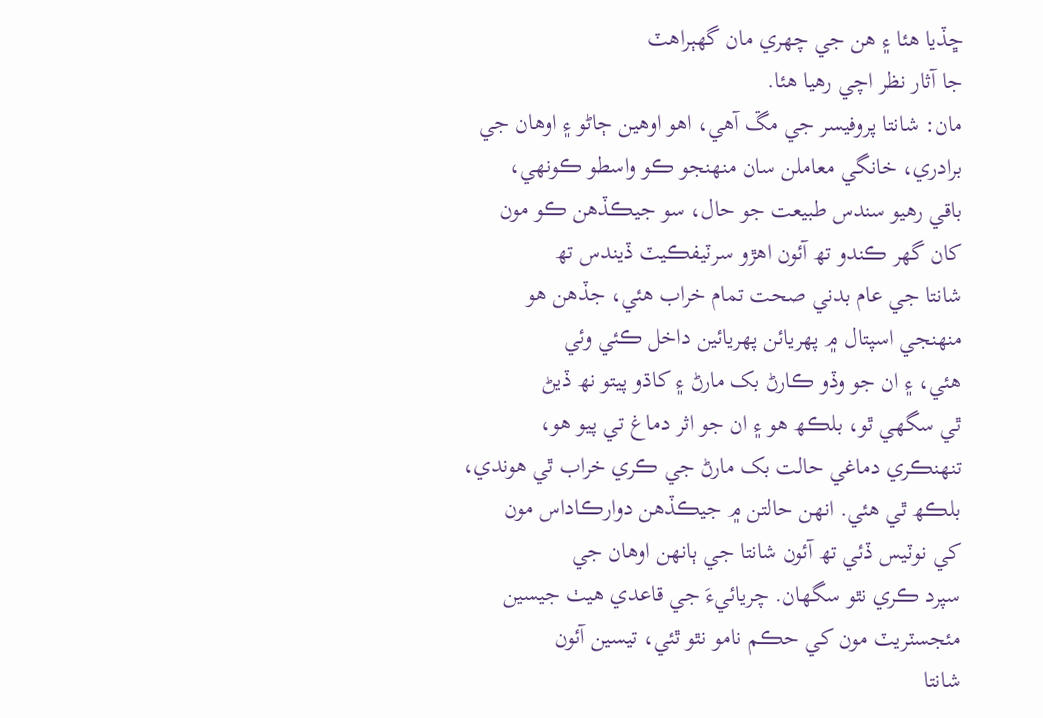ڇڏيا ھئا ۽ ھن جي چھري مان گھٻراھٽ
جا آثار نظر اچي رھيا ھئا.
مان: شانتا پروفيسر جي مڱ آھي، اھو اوھين ڄاڻو ۽ اوھان جي
برادري، خانگي معاملن سان منھنجو ڪو واسطو ڪونھي،
باقي رھيو سندس طبيعت جو حال، سو جيڪڏھن ڪو مون
کان گھر ڪندو تھ آئون اھڙو سرٽيفڪيٽ ڏيندس تھ
شانتا جي عام بدني صحت تمام خراب ھئي، جڏھن ھو
منھنجي اسپتال ۾ پھريائن پھريائين داخل ڪئي وئي
ھئي، ۽ ان جو وڏو ڪارڻ بک مارڻ ۽ کاڌو پيتو نھ ڏيڻ
ٿي سگھي ٿو، بلڪھ ھو ۽ ان جو اثر دماغ تي پيو ھو،
تنھنڪري دماغي حالت بک مارڻ جي ڪري خراب ٿي ھوندي،
بلڪھ ٿي ھئي. انھن حالتن ۾ جيڪڏھن دوارڪاداس مون
کي نوٽيس ڏئي تھ آئون شانتا جي ٻانھن اوھان جي
سپرد ڪري نٿو سگھان. چريائيءَ جي قاعدي ھيٺ جيسين
مئجسٽريٽ مون کي حڪم نامو نٿو ٿئي، تيسين آئون
شانتا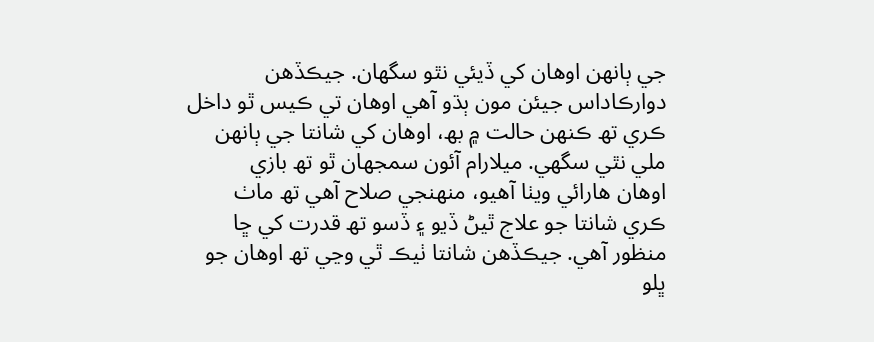جي ٻانھن اوھان کي ڏيئي نٿو سگھان. جيڪڏھن
دوارڪاداس جيئن مون ٻڌو آھي اوھان تي ڪيس ٿو داخل
ڪري تھ ڪنھن حالت ۾ بھ، اوھان کي شانتا جي ٻانھن
ملي نٿي سگھي. ميلارام آئون سمجھان ٿو تھ بازي
اوھان ھارائي ويٺا آھيو، منھنجي صلاح آھي تھ ماٺ
ڪري شانتا جو علاج ٿيڻ ڏيو ۽ ڏسو تھ قدرت کي ڇا
منظور آھي. جيڪڏھن شانتا ٺيڪ ٿي وڃي تھ اوھان جو
ڀلو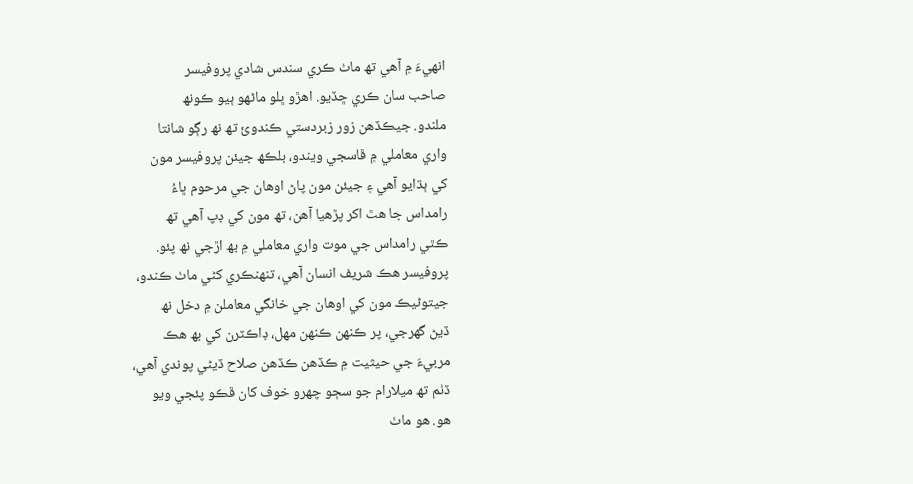انھيءَ ۾ آھي تھ ماٺ ڪري سندس شادي پروفيسر
صاحب سان ڪري ڇڏيو. اھڙو ڀلو ماڻھو ٻيو ڪونھ
ملندو. جيڪڏھن زور زبردستي ڪندوئ تھ نھ رڳو شانتا
واري معاملي ۾ ڦاسجي ويندو، بلڪھ جيئن پروفيسر مون
کي ٻڌايو آھي ۽ جيئن مون پاڻ اوھان جي مرحوم ڀاءُ
رامداس جا ھٿ اکر پڙھيا آھن، تھ مون کي ڊپ آھي تھ
ڪٿي رامداس جي موت واري معاملي ۾ بھ اڙجي نھ پئو.
پروفيسر ھڪ شريف انسان آھي، تنھنڪري کڻي ماٺ ڪندو،
جيتوڻيڪ مون کي اوھان جي خانگي معاملن ۾ دخل نھ
ڏيڻ گھرجي، پر ڪنھن ڪنھن مھل، ڊاڪٽرن کي بھ ھڪ
مربيءَ جي حيثيت ۾ ڪڏھن ڪڏھن صلاح ڏيڻي پوندي آھي،
ڏٺم تھ ميلارام جو سڄو چھرو خوف کان ڦڪو پئجي ويو
ھو. ھو ماٺ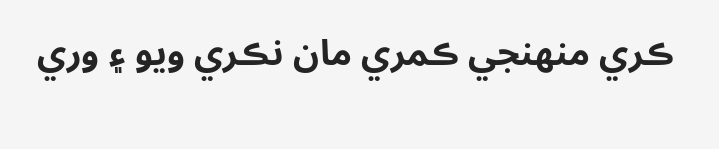ڪري منھنجي ڪمري مان نڪري ويو ۽ وري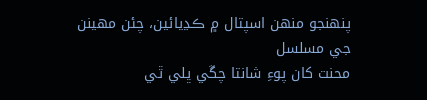پنھنجو منھن اسپتال ۾ ڪڍيائين، چئن مھينن جي مسلسل
محنت کان پوءِ شانتا چڱي ڀلي ٿي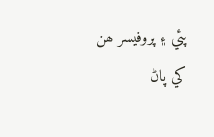پئي ۽ پروفيسر ھن
کي پاڻ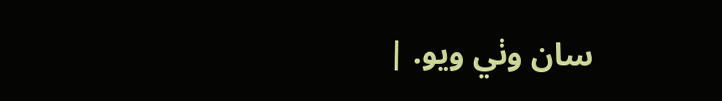سان وٺي ويو. |